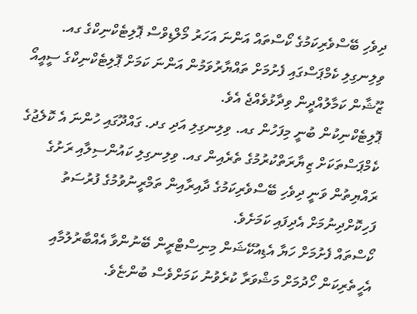ދިވެހި ބޭސްވެރިކަމުގެ ކޯސްތައް އަންނަ އަހަރު މޯލްޑިވްސް ޕޮލިޓެކްނިކްގެ ގއ. ވިލިނގިލި ކެމްޕަސްގައި ފެށުމަށް ތައްޔާރުވަމުން އަންނަ ކަމަށް ޕޮލިޓެކްނިކްގެ ސީއީއޯ ޒޫޝާން ކަމާލުއްދީން ވިދާޅުވެއްޖެ އެވެ.
ޕޮލިޓެކްނިކުން ބުނީ މިފަހުން ގއ. ވިލިނގިލި އަދި ގދ. ގައްދޫގައި ހުންނަ އެ ކޮލެޖުގެ ކެމްޕަސްތަކަށް ޒިޔާރަތްކުރުމުގެ ތެރެއިން ގއ. ވިލިނގިލި ކައުންސިލާއި ރަށުގެ ރައްޔިތުން ވަނީ ދިވެހި ބޭސްވެރިކަމުގެ ދާއިރާއިން ތަމްރީނުވުމުގެ ފުރުސަތު ފަހިކޮށްދިނުމަށް އެދިފައި ކަމަށެވެ.
ކޯސްތައް ފެށުމަށް ހަޔާ އެޑިއުކޭޝަން މިނިސްޓްރީން ބޭނުންވާ އެއްބާރުލުމާއި އެހީތެރިކަން ހޯދުމަށް މަޝްވަރާ ކުރެވުނު ކަމަށްވެސް ބުންޏެވެ.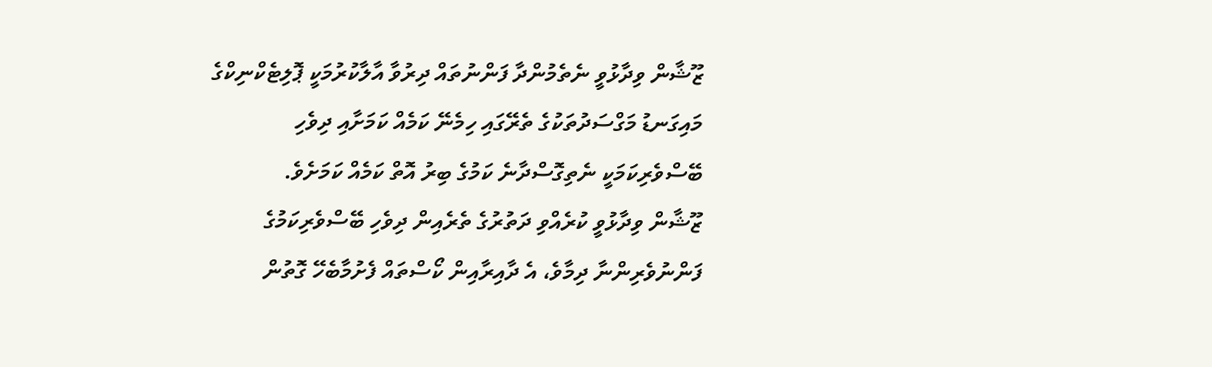ޒޫޝާން ވިދާޅުވީ ނެތެމުންދާ ފަންނުތައް ދިރުވާ އާލާކުރުމަކީ ޕޮލިޓެކްނިކްގެ މައިގަނޑު މަގްސަދުތަކުގެ ތެރޭގައި ހިމެނޭ ކަމެއް ކަމަށާއި ދިވެހި ބޭސްވެރިކަމަކީ ނެތިގޮސްދާނެ ކަމުގެ ބިރު އޮތް ކަމެއް ކަމަށެވެ.
ޒޫޝާން ވިދާޅުވީ ކުރެއްވި ދަތުރުގެ ތެރެއިން ދިވެހި ބޭސްވެރިކަމުގެ ފަންނުވެރިންނާ ދިމާވެ، އެ ދާއިރާއިން ކޯސްތައް ފެށުމާބެހޭ ގޮތުން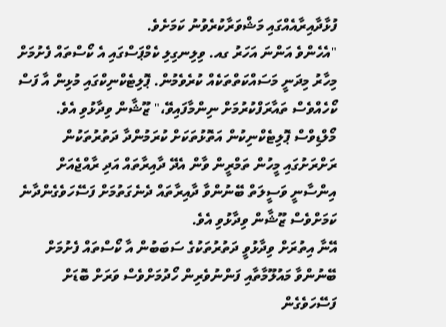ފުޅާދާއިރާއެއްގައި މަޝްވަރާކުރެވުނު ކަމަށެވެ.
"އެހެންވެ އަންނަ އަހަރު ގއ. ވިލިނގިލި ކެމްޕަސްގައި އެ ކޯސްތައް ފެށުމަށް މިހާރު މިދަނީ މަސައްކަތްތަކެއް ކުރެވެމުން. ޕޮލިޓެކްނިކްގައި މުޅިން އާ ފަސް ކޯހެއްވެސް ތައާރަފްކުރުމަށް ނިންމާފައިވޭ،" ޒޫޝާން ވިދާޅުވި އެވެ.
މޯލްޑިވްސް ޕޮލިޓެކްނިކުން އަތޮޅުތަކަށް ކުރަމުންދާ ދަތުރުތަކުން ރަށްރަށުގައި މީހުން ތަމްރީން ވާން އެދޭ ދާއިރާތައް އަދި ރާއްޖެއަށް އިންސާނީ ވަސީލަތް ބޭނުންވާ ދާއިރާތައް ދެނެގަތުމަށް ފަސޭހަވެގެންދާނެ ކަމަށްވެސް ޒޫޝާން ވިދާޅުވި އެވެ.
އޭނާ އިތުރަށް ވިދާޅުވީ ދަތުރުތަކުގެ ސަބަބުން އާ ކޯސްތައް ފެށުމަށް ބޭނުންވާ މައުލޫމާތާއި ފަންނުވެރިން ހޯދުމަށްވެސް ވަރަށް ބޮޑަށް ފަސޭހަވެގެން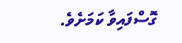ގޮސްފައިވާ ކަމަށެވެ.